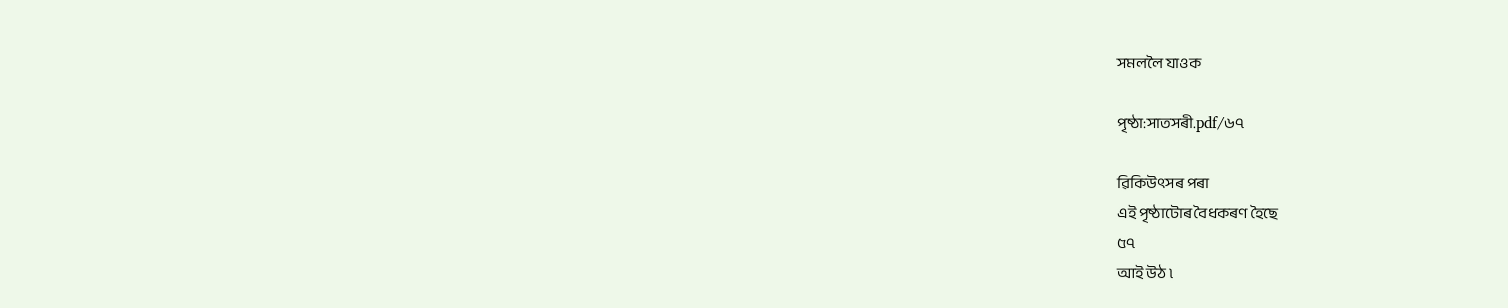সমললৈ যাওক

পৃষ্ঠা:সাতসৰী.pdf/৬৭

ৱিকিউৎসৰ পৰা
এই পৃষ্ঠাটোৰ বৈধকৰণ হৈছে
৫৭
আই উঠ ৷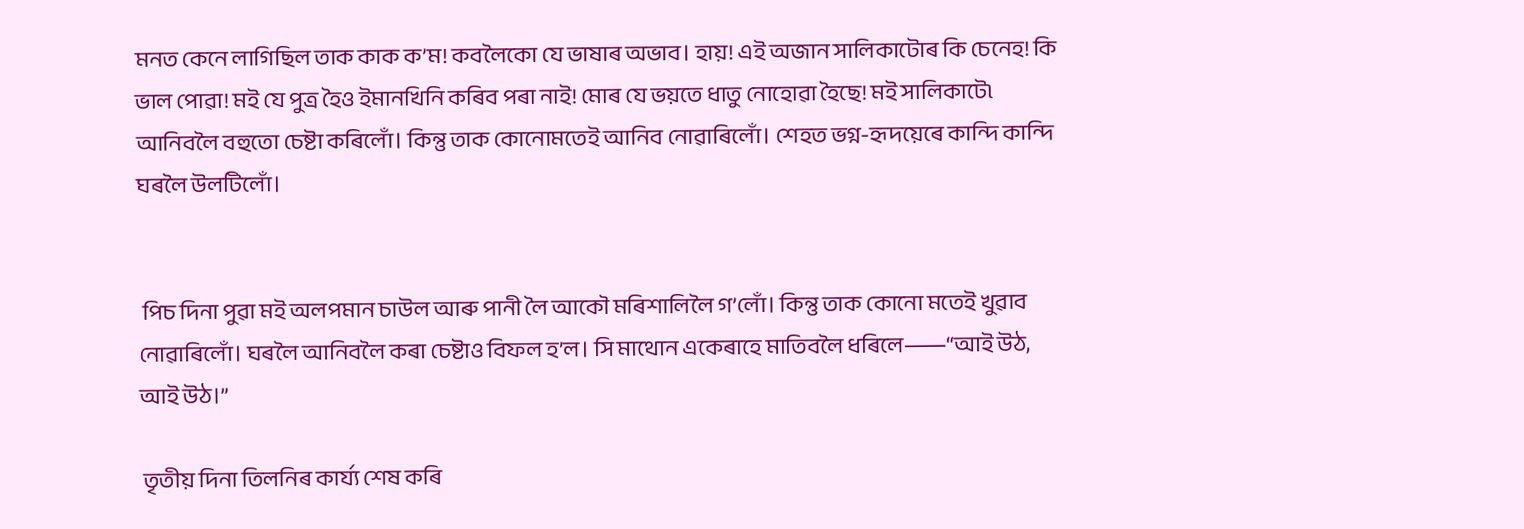মনত কেনে লাগিছিল তাক কাক ক’ম! কবলৈকো যে ভাষাৰ অভাব। হায়! এই অজান সালিকাটোৰ কি চেনেহ! কি ভাল পোৱা! মই যে পুত্ৰ হৈও ইমানখিনি কৰিব পৰা নাই! মোৰ যে ভয়তে ধাতু নোহোৱা হৈছে! মই সালিকাটে৷ আনিবলৈ বহুতো চেষ্টা কৰিলোঁ। কিন্তু তাক কোনোমতেই আনিব নোৱাৰিলোঁ। শেহত ভগ্ন-হৃদয়েৰে কান্দি কান্দি ঘৰলৈ উলটিলোঁ।


 পিচ দিনা পুৱা ম‍ই অলপমান চাউল আৰু পানী লৈ আকৌ মৰিশালিলৈ গ’লোঁ। কিন্তু তাক কোনো মতেই খুৱাব নোৱাৰিলোঁ। ঘৰলৈ আনিবলৈ কৰা চেষ্টাও বিফল হ’ল। সি মাথোন একেৰাহে মাতিবলৈ ধৰিলে⸺“আই উঠ, আই উঠ।”

 তৃতীয় দিনা তিলনিৰ কাৰ্য্য শেষ কৰি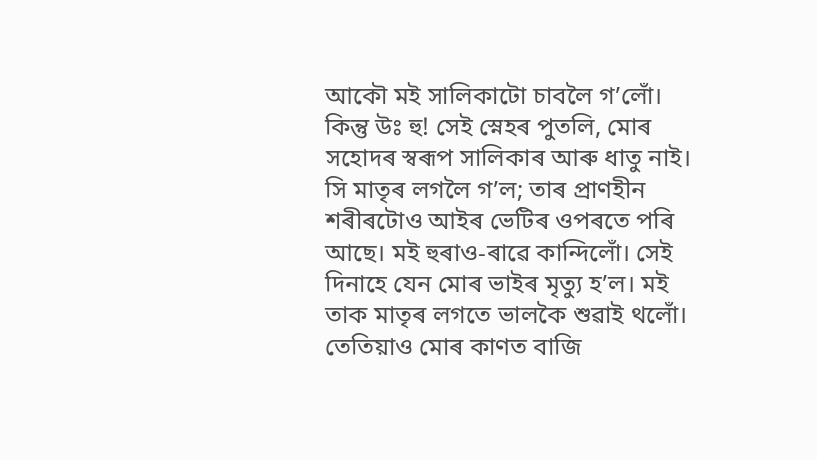আকৌ মই সালিকাটো চাবলৈ গ’লোঁ। কিন্তু উঃ হু! সেই স্নেহৰ পুতলি, মোৰ সহোদৰ স্বৰূপ সালিকাৰ আৰু ধাতু নাই। সি মাতৃৰ লগলৈ গ’ল; তাৰ প্ৰাণহীন শৰীৰটোও আইৰ ভেটিৰ ওপৰতে পৰি আছে। মই হুৰাও-ৰাৱে কান্দিলোঁ। সেই দিনাহে যেন মোৰ ভাইৰ মৃত্যু হ’ল। মই তাক মাতৃৰ লগতে ভালকৈ শুৱাই থলোঁ। তেতিয়াও মোৰ কাণত বাজি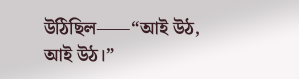উঠিছিল⸺“আই উঠ, আই উঠ।”